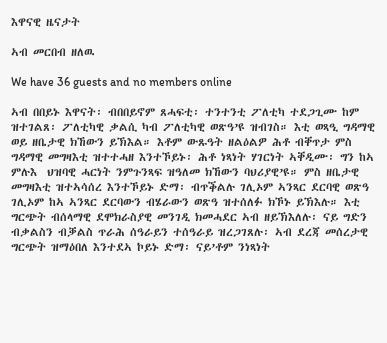እዋናዊ ዜናታት

ኣብ መርበብ ዘለዉ

We have 36 guests and no members online

ኣብ በበይኑ እዋናት፡ ብበበይኖም ጸሓፍቲ፡ ተንተንቲ ፖለቲካ ተደጋጊሙ ከም ዝተገልጸ፡ ፖለቲካዊ ቃልሲ ካብ ፖለቲካዊ ወጽዓ’ዩ ዝብገስ። እቲ ወጻዒ ግዳማዊ ወይ ዘቤታዊ ክኸውን ይኽእል። እቶም ውጹዓት ዘልዕልዎ ሕቶ ብቐጥታ ምስ  ግዳማዊ መግዛእቲ ዝተተሓዘ እንተኾይኑ፡ ሕቶ ነጻነት ሃገርነት ኣቐዲሙ፡ ግን ከኣ ምሉእ  ህዝባዊ ሓርነት ንምጉንጻፍ ዝዓለመ ክኸውን ባህሪያዊ’ዩ። ምስ ዘቤታዊ መግዛእቲ ዝተኣሳሰረ እንተኾይኑ ድማ፡ ብጥቕልሉ ገሊኦም ኣንጻር ደርባዊ ወጽዓ ገሊኦም ከኣ ኣንጻር ደርባውን ብሄራውን ወጽዓ ዝተሰለፉ ክኾኑ ይኽእሉ። እቲ ግርጭት ብሰላማዊ ደሞክራስያዊ መንገዲ ክመሓደር ኣብ ዘይኽእለሉ፡ ናይ ግድን  ብቃልስን ብቓልስ ጥራሕ ሰዓራይን ተሰዓራይ ዝረጋገጸሉ፡ ኣብ ደረጃ መሰረታዊ ግርጭት ዝማዕበለ እንተደኣ ኮይኑ ድማ፡ ናይ’ቶም ንነጻነት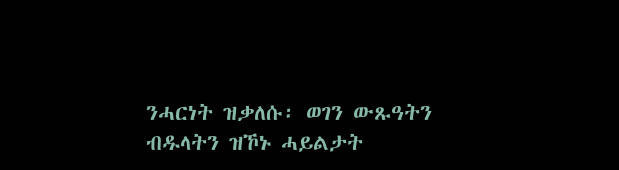ንሓርነት ዝቃለሱ፡ ወገን ውጹዓትን ብዱላትን ዝኾኑ ሓይልታት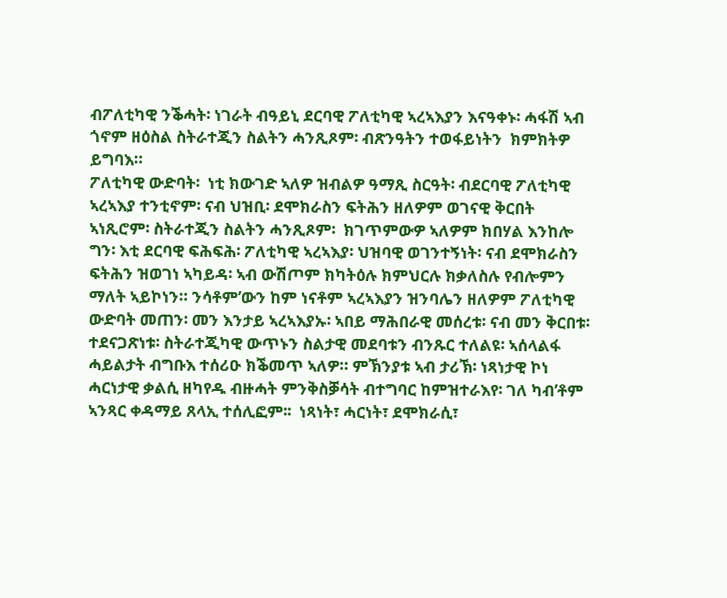ብፖለቲካዊ ንቕሓት፡ ነገራት ብዓይኒ ደርባዊ ፖለቲካዊ ኣረኣእያን እናዓቀኑ፡ ሓፋሽ ኣብ ጎኖም ዘዕስል ስትራተጂን ስልትን ሓንጺጾም፡ ብጽንዓትን ተወፋይነትን  ክምክትዎ ይግባእ።
ፖለቲካዊ ውድባት፡  ነቲ ክውገድ ኣለዎ ዝብልዎ ዓማጺ ስርዓት፡ ብደርባዊ ፖለቲካዊ ኣረኣእያ ተንቲኖም፡ ናብ ህዝቢ፡ ደሞክራስን ፍትሕን ዘለዎም ወገናዊ ቅርበት ኣነጺሮም፡ ስትራተጂን ስልትን ሓንጺጾም፡  ክገጥምውዎ ኣለዎም ክበሃል እንከሎ ግን፡ እቲ ደርባዊ ፍሕፍሕ፡ ፖለቲካዊ ኣረኣእያ፡ ህዝባዊ ወገንተኝነት፡ ናብ ደሞክራስን ፍትሕን ዝወገነ ኣካይዳ፡ ኣብ ውሽጦም ክካትዕሉ ክምህርሉ ክቃለስሉ የብሎምን ማለት ኣይኮነን። ንሳቶም’ውን ከም ነናቶም ኣረኣእያን ዝንባሌን ዘለዎም ፖለቲካዊ ውድባት መጠን፡ መን እንታይ ኣረኣእያኡ፡ ኣበይ ማሕበራዊ መሰረቱ፡ ናብ መን ቅርበቱ፡ ተደናጋጽነቱ፡ ስትራተጂካዊ ውጥኑን ስልታዊ መደባቱን ብንጹር ተለልዩ፡ ኣሰላልፋ ሓይልታት ብግቡእ ተሰሪዑ ክቕመጥ ኣለዎ። ምኽንያቱ ኣብ ታሪኽ፡ ነጻነታዊ ኮነ ሓርነታዊ ቃልሲ ዘካየዱ ብዙሓት ምንቅስቓሳት ብተግባር ከምዝተራእየ፡ ገለ ካብ’ቶም ኣንጻር ቀዳማይ ጸላኢ ተሰሊፎም፡፡  ነጻነት፣ ሓርነት፣ ደሞክራሲ፣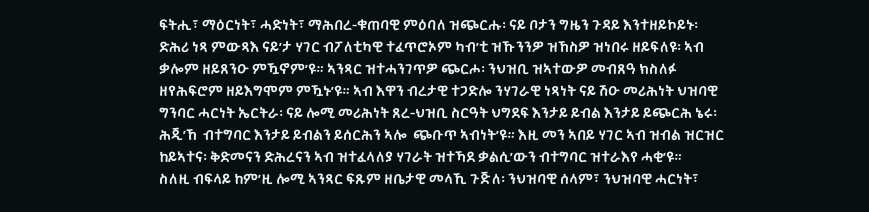ፍትሒ፣ ማዕርነት፣ ሓድነት፣ ማሕበረ-ቁጠባዊ ምዕባለ ዝጭርሑ፡ ናይ ቦታን ግዜን ጉዳይ እንተዘይኮይኑ፡ ድሕሪ ነጻ ምውጻእ ናይ’ታ ሃገር ብፖለቲካዊ ተፈጥሮኦም ካብ’ቲ ዝኹንንዎ ዝኸስዎ ዝነበሩ ዘይፍለዩ፡ ኣብ ቃሎም ዘይጸንዑ ምዃኖም’ዩ። ኣንጻር ዝተሓንገጥዎ ጭርሖ፡ ንህዝቢ ዝኣተውዎ መብጸዓ ክስለፉ  ዘየሕፍሮም ዘይእግሞም ምዃኑ’ዩ። ኣብ እዋን ብረታዊ ተጋድሎ ንሃገራዊ ነጻነት ናይ ሽዑ መሪሕነት ህዝባዊ ግንባር ሓርነት ኤርትራ፡ ናይ ሎሚ መሪሕነት ጸረ-ህዝቢ ስርዓት ህግደፍ እንታይ ይብል እንታይ ይጭርሕ ኔሩ፡  ሕጂ’ኸ  ብተግባር እንታይ ይብልን ይሰርሕን ኣሎ  ጭቡጥ ኣብነት’ዩ። እዚ መን ኣበይ ሃገር ኣብ ዝብል ዝርዝር ከይኣተና፡ ቅድመናን ድሕረናን ኣብ ዝተፈላለያ ሃገራት ዝተኻደ ቃልሲ’ውን ብተግባር ዝተራእየ ሓቂ’ዩ።
ስለዚ ብፍላይ ከም’ዚ ሎሚ ኣንጻር ፍጹም ዘቤታዊ መላኺ ጉጅለ፡ ንህዝባዊ ሰላም፣ ንህዝባዊ ሓርነት፣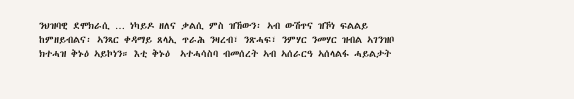ንህዝባዊ ደሞክራሲ … ነካይዶ ዘለና ቃልሲ ምስ ዝኸውን፡ ኣብ ውሽጥና ዝኾነ ፍልልይ ከምዘይብልና፡ ኣንጻር ቀዳማይ ጸላኢ ጥራሕ ንዛረብ፣ ንጽሓፍ፣ ንምሃር ንመሃር ዝብል ኣገንዝቦ ክተሓዝ ቅኑዕ ኣይኮነን። እቲ ቅኑዕ  ኣተሓሳስባ ብመሰረት ኣብ ኣሰራርዓ ኣሰላልፋ ሓይልታት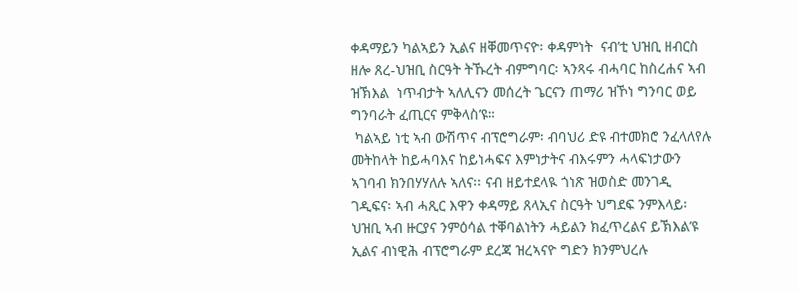ቀዳማይን ካልኣይን ኢልና ዘቐመጥናዮ፡ ቀዳምነት  ናብ’ቲ ህዝቢ ዘብርስ ዘሎ ጸረ-ህዝቢ ስርዓት ትኹረት ብምግባር፡ ኣንጻሩ ብሓባር ከስረሐና ኣብ ዝኽእል  ነጥብታት ኣለሊናን መሰረት ጌርናን ጠማሪ ዝኾነ ግንባር ወይ ግንባራት ፈጢርና ምቅላስ’ዩ።
 ካልኣይ ነቲ ኣብ ውሽጥና ብፕሮግራም፡ ብባህሪ ድዩ ብተመክሮ ንፈላለየሉ መትከላት ከይሓባእና ከይነሓፍና እምነታትና ብእሩምን ሓላፍነታውን ኣገባብ ክንበሃሃለሉ ኣለና፡፡ ናብ ዘይተደላዪ ጎነጽ ዝወስድ መንገዲ ገዲፍና፡ ኣብ ሓጺር እዋን ቀዳማይ ጸላኢና ስርዓት ህግደፍ ንምእላይ፡ ህዝቢ ኣብ ዙርያና ንምዕሳል ተቐባልነትን ሓይልን ክፈጥረልና ይኽእል’ዩ ኢልና ብነዊሕ ብፕሮግራም ደረጃ ዝረኣናዮ ግድን ክንምህረሉ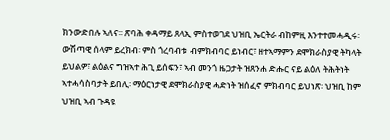ክንውድበሉ ኣለና፡፡ ጽባሕ ቀዳማይ ጸላኢ ምስተወገደ ህዝቢ ኤርትራ ብከምዚ እንተተመሓዲሩ፡ ውሽጣዊ ሰላም ይረክብ፡ ምስ ጎረባብቱ  ብምክብባር ይነብር፣ ዘተኣማምን ደሞክራስያዊ ትካላት ይህልዎ፣ ልዕልና ግዝኣተ ሕጊ ይሰፍን፣ ኣብ መንጎ ዜጋታት ዝጸንሐ ድሑር ናይ ልዕለ ትሕትነት ኣተሓሳስባታት ይበሊ፡ ማዕርነታዊ ደሞክራስያዊ ሓድነት ዝሰፈኖ ምክብባር ይህነጽ፡ ህዝቢ ከም ህዝቢ ኣብ ጉዳዩ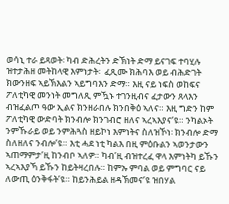ወሳኒ ተራ ይጻወት፡ ካብ ድሕረትን ድኽነት ድማ ይናገፍ ተባሂሉ ዝተታሕዘ መትከላዊ እምነታት፡  ፈጺሙ ክሕባእ ወይ ብሕድገት ክውንዘፍ ኣይኽእልን ኣይግባእን ድማ። እዚ ናይ ነፍስ ወከፍና ፖለቲካዊ መንነት መግለጺ ምዃኑ ተገንዚብና ፈታውን ጸላእን ብዝፈልጦ ዓው ኢልና ክንዘራበሉ ክንበቅዕ ኣለና። እዚ ግድን ከም ፖለቲካዊ ውድባት ክንብሎ ክንገብሮ ዘለና ኣረኣእያና’ዩ። ንካልኦት ንምኹራይ ወይ ንምሕጓስ ዘይኮነ እምነትና ስለዝኾነ፡ ክንብሎ ድማ ስለዘለና ንብሎ’ዩ። እቲ ሓደ ነቲ ካልእ በዚ ምዕቡልን ኣወንታውን ኣጠማምታ’ዚ ከንብቦ ኣለዎ። ካብ’ዚ ብዝተረፈ ዋላ እምነትካ ይኹን ኣረኣእያኻ ይኹን ከይትዛረበሉ። ከምኡ ምባል ወይ ምግባር ናይ ለውጢ ዕንቅፋት’ዩ። ከይንሕይል ዘዳኽመና’ዩ ዝበሃል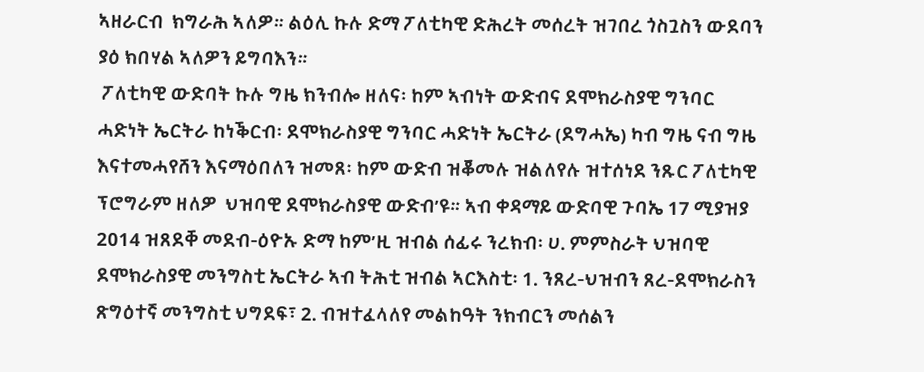ኣዘራርብ  ክግራሕ ኣለዎ። ልዕሊ ኩሉ ድማ ፖለቲካዊ ድሕረት መሰረት ዝገበረ ጎስጓስን ውደባን ያዕ ክበሃል ኣለዎን ይግባእን።
 ፖለቲካዊ ውድባት ኩሉ ግዜ ክንብሎ ዘለና፡ ከም ኣብነት ውድብና ደሞክራስያዊ ግንባር ሓድነት ኤርትራ ከነቕርብ፡ ደሞክራስያዊ ግንባር ሓድነት ኤርትራ (ደግሓኤ) ካብ ግዜ ናብ ግዜ እናተመሓየሸን እናማዕበለን ዝመጸ፡ ከም ውድብ ዝቖመሉ ዝልለየሉ ዝተሰነደ ንጹር ፖለቲካዊ ፕሮግራም ዘለዎ  ህዝባዊ ደሞክራስያዊ ውድብ’ዩ። ኣብ ቀዳማይ ውድባዊ ጉባኤ 17 ሚያዝያ 2014 ዝጸደቐ መደብ-ዕዮኡ ድማ ከም’ዚ ዝብል ሰፊሩ ንረክብ፡ ሀ. ምምስራት ህዝባዊ ደሞክራስያዊ መንግስቲ ኤርትራ ኣብ ትሕቲ ዝብል ኣርእስቲ፡ 1. ንጸረ-ህዝብን ጸረ-ደሞክራስን ጽግዕተኛ መንግስቲ ህግደፍ፣ 2. ብዝተፈላለየ መልከዓት ንክብርን መሰልን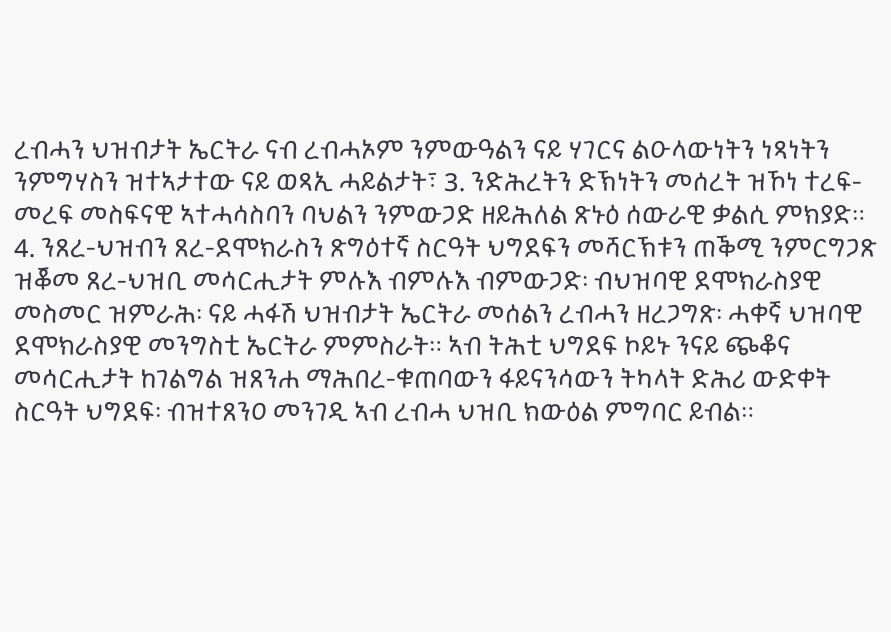ረብሓን ህዝብታት ኤርትራ ናብ ረብሓኦም ንምውዓልን ናይ ሃገርና ልዑላውነትን ነጻነትን ንምግሃስን ዝተኣታተው ናይ ወጻኢ ሓይልታት፣ 3. ንድሕረትን ድኽነትን መሰረት ዝኾነ ተረፍ-መረፍ መስፍናዊ ኣተሓሳስባን ባህልን ንምውጋድ ዘይሕለል ጽኑዕ ሰውራዊ ቃልሲ ምክያድ። 4. ንጸረ-ህዝብን ጸረ-ደሞክራስን ጽግዕተኛ ስርዓት ህግደፍን መሻርኽቱን ጠቕሚ ንምርግጋጽ ዝቖመ ጸረ-ህዝቢ መሳርሒታት ምሉእ ብምሉእ ብምውጋድ፡ ብህዝባዊ ደሞክራስያዊ መስመር ዝምራሕ፡ ናይ ሓፋሽ ህዝብታት ኤርትራ መሰልን ረብሓን ዘረጋግጽ፡ ሓቀኛ ህዝባዊ ደሞክራስያዊ መንግስቲ ኤርትራ ምምስራት። ኣብ ትሕቲ ህግደፍ ኮይኑ ንናይ ጭቆና መሳርሒታት ከገልግል ዝጸንሐ ማሕበረ-ቁጠባውን ፋይናንሳውን ትካላት ድሕሪ ውድቀት ስርዓት ህግደፍ፡ ብዝተጸንዐ መንገዲ ኣብ ረብሓ ህዝቢ ክውዕል ምግባር ይብል።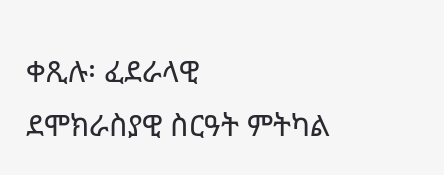ቀጺሉ፡ ፈደራላዊ ደሞክራስያዊ ስርዓት ምትካል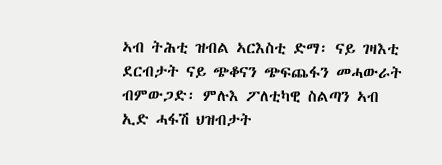ኣብ ትሕቲ ዝብል ኣርእስቲ ድማ፡ ናይ ገዛእቲ ደርብታት ናይ ጭቆናን ጭፍጨፋን መሓውራት ብምውጋድ፡ ምሉእ ፖለቲካዊ ስልጣን ኣብ ኢድ ሓፋሽ ህዝብታት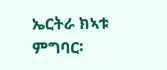ኤርትራ ክኣቱ ምግባር፡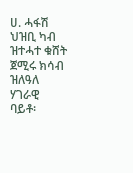ሀ. ሓፋሽ ህዝቢ ካብ ዝተሓተ ቁሸት ጀሚሩ ክሳብ ዝለዓለ ሃገራዊ ባይቶ፡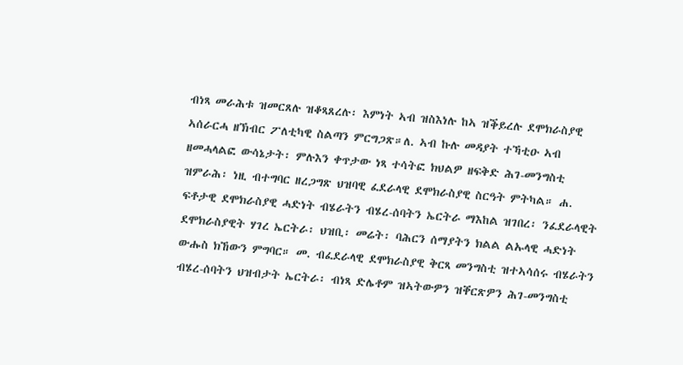ብነጻ መራሕቱ ዝመርጸሉ ዝቆጻጸረሉ፡ እምነት ኣብ ዝስእነሉ ከኣ ዝቕይረሉ ደሞክራስያዊ ኣሰራርሓ ዘኽብር ፖለቲካዊ ስልጣን ምርግጋጽ።ለ. ኣብ ኩሉ መዳያት ተኻቲዑ ኣብ ዘመሓላልፎ ውሳኔታት፡ ምሉእን ቀጥታው ነጻ ተሳትፎ ክህልዎ ዘፍቅድ ሕገ-መንግስቲ ዝምራሕ፡ ነዚ ብተግባር ዘረጋግጽ ህዝባዊ ፈደራላዊ ደሞክራስያዊ ስርዓት ምትካል። ሐ. ፍቶታዊ ደሞክራስያዊ ሓድነት ብሄራትን ብሄረ-ሰባትን ኤርትራ ማእከል ዝገበረ፡ ንፈደራላዊት ደሞክራስያዊት ሃገረ ኤርትራ፡ ህዝቢ፡ መሬት፡ ባሕርን ሰማያትን ክልል ልኡላዊ ሓድነት ውሑስ ክኸውን ምግባር። መ. ብፈደራላዊ ደሞክራስያዊ ቅርጻ መንግስቲ ዝተኣሳሰሩ ብሄራትን ብሄረ-ሰባትን ህዝብታት ኤርትራ፡ ብነጻ ድሌቶም ዝኣትውዎን ዝቐርጽዎን ሕገ-መንግስቲ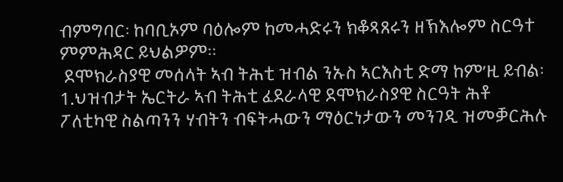ብምግባር፡ ከባቢኦም ባዕሎም ከመሓድሩን ክቆጻጸሩን ዘኽእሎም ስርዓተ ምምሕዳር ይህልዎም።
 ደሞክራስያዊ መሰላት ኣብ ትሕቲ ዝብል ንኡስ ኣርእስቲ ድማ ከም’ዚ ይብል፡ 1.ህዝብታት ኤርትራ ኣብ ትሕቲ ፈደራላዊ ደሞክራስያዊ ስርዓት ሕቶ ፖለቲካዊ ስልጣንን ሃብትን ብፍትሓውን ማዕርነታውን መንገዲ ዝመቓርሕሉ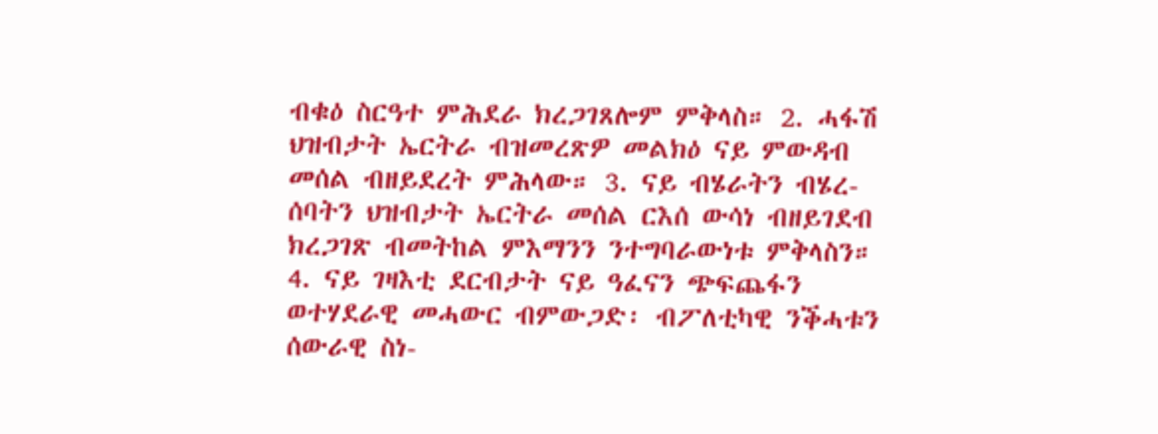ብቁዕ ስርዓተ ምሕደራ ክረጋገጸሎም ምቅላስ። 2. ሓፋሽ ህዝብታት ኤርትራ ብዝመረጽዎ መልክዕ ናይ ምውዳብ መሰል ብዘይደረት ምሕላው። 3. ናይ ብሄራትን ብሄረ-ሰባትን ህዝብታት ኤርትራ መሰል ርእሰ ውሳነ ብዘይገደብ ክረጋገጽ ብመትከል ምእማንን ንተግባራውነቱ ምቅላስን። 4. ናይ ገዛእቲ ደርብታት ናይ ዓፈናን ጭፍጨፋን ወተሃደራዊ መሓውር ብምውጋድ፡ ብፖለቲካዊ ንቕሓቱን ሰውራዊ ስነ-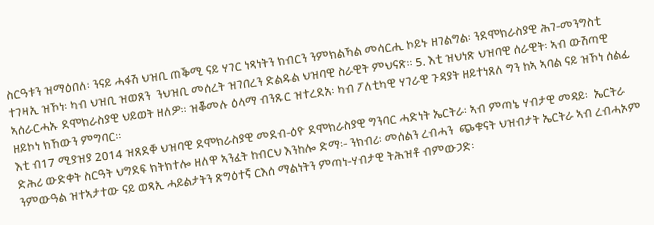ስርዓቱን ዝማዕበለ፡ ንናይ ሓፋሽ ህዝቢ ጠቕሚ ናይ ሃገር ነጻነትን ክብርን ንምክልኻል መሳርሒ ኮይኑ ዘገልግል፡ ንደሞክራስያዊ ሕገ-መንግስቲ ተገዛኢ ዝኾነ፡ ካብ ህዝቢ ዝወጸን  ንህዝቢ መሰረት ዝገበረን ድልዱል ህዝባዊ ስራዊት ምህናጽ። 5. እቲ ዝህነጽ ህዝባዊ ሰራዊት፡ ኣብ ውሽጣዊ ኣሰራርሓኡ ደሞክራስያዊ ህይወት ዘለዎ። ዝቖመሉ ዕላማ ብንጹር ዝተረደአ፡ ካብ ፖለቲካዊ ሃገራዊ ጉዳያት ዘይተነጸለ ግን ከኣ ኣባል ናይ ዝኾነ ሰልፊ ዘይኮነ ክኸውን ምግባር።
እቲ ብ17 ሚያዝያ 2014 ዝጸደቐ ህዝባዊ ደሞክራስያዊ መደብ-ዕዮ ደሞክራስያዊ ግንባር ሓድነት ኤርትራ፡ ኣብ ምጣኔ ሃብታዊ መዳይ፡  ኤርትራ ድሕሪ ውድቀት ስርዓት ህግደፍ ክትክተሎ ዘለዋ ኣንፈት ከብርህ እንከሎ ድማ፡- ንክብሪ፡ መሰልን ረብሓን  ጭቁናት ህዝብታት ኤርትራ ኣብ ረብሓኦም ንምውዓል ዝተኣታተው ናይ ወጻኢ ሓይልታትን ጽግዕተኛ ርእሰ ማልነትን ምጣነ-ሃብታዊ ትሕዝቶ ብምውጋድ፡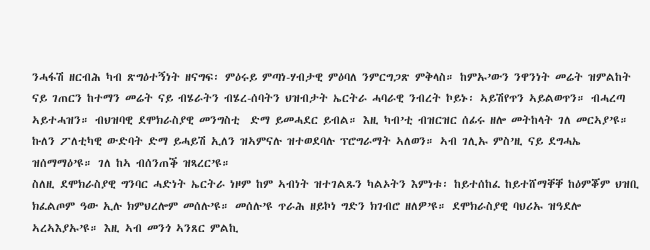ንሓፋሽ ዘርብሕ ካብ ጽግዕተኝነት ዘናግፍ፡ ምዕሩይ ምጣነ-ሃብታዊ ምዕባለ ንምርግጋጽ ምቅላስ። ከምኡ’ውን ንዋንነት መሬት ዝምልከት ናይ ገጠርን ከተማን መሬት ናይ ብሄራትን ብሄረ-ሰባትን ህዝብታት ኤርትራ ሓባራዊ ንብረት ኮይኑ፡ ኣይሽየጥን ኣይልወጥን። ብሓረጣ ኣይተሓዝን። ብህዝባዊ ደሞክራስያዊ መንግስቲ  ድማ ይመሓደር ይብል። እዚ ካብ’ቲ ብዝርዝር ሰፊሩ ዘሎ መትከላት ገለ መርኣያ’ዩ። ኩለን ፖለቲካዊ ውድባት ድማ ይሓይሽ ኢለን ዝኣምናሉ ዝተወደባሉ ፕሮግራማት ኣለወን። ኣብ ገሊኡ ምስ’ዚ ናይ ደግሓኤ ዝሰማማዕ’ዩ። ገለ ከኣ ብሰንጠቕ ዝጻረር’ዩ።
ስለዚ ደሞክራስያዊ ግንባር ሓድነት ኤርትራ ነዞም ከም ኣብነት ዝተገልጹን ካልኦትን እምነቱ፡ ከይተሰከፈ ከይተሸማቐቐ ከዕምቖም ህዝቢ ክፈልጦም ዓው ኢሉ ክምህረሎም መሰሉ’ዩ። መሰሉ’ዩ ጥራሕ ዘይኮነ ግድን ክገብሮ ዘለዎ’ዩ። ደሞክራስያዊ ባህሪኡ ዝዓደሎ ኣረኣእያኡ’ዩ። እዚ ኣብ መንጎ ኣንጸር ምልኪ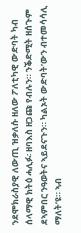ንደሞክራስያዊ ለውጢ ዝቃለሱ ዘለው ፖለቲካዊ ውድባት ካብ ሰላማዊ ክትዕ ሓሊፉ፡ ዘባእስ ዘጋጩ የብሉን። ንቕድሚት ዘሰጉም ደኣምበር ንዓወትና ኣይደናጉን። ካልኦት ውድባት’ውን ብተመሳሳሊ ማለት’ዩ። ኣብ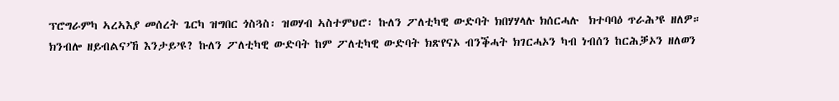ፕሮግራምካ ኣረኣእያ መሰረት ጌርካ ዝግበር ጎስጓስ፡ ዝወሃብ ኣስተምህሮ፡ ኩለን ፖለቲካዊ ውድባት ክበሃሃላሉ ክሰርሓሉ  ክተባባዕ ጥራሕ’ዩ ዘለዎ።
ክንብሎ ዘይብልና’ኸ እንታይ’ዩ? ኩለን ፖለቲካዊ ውድባት ከም ፖለቲካዊ ውድባት ክጽየናኦ ብንቕሓት ክገርሓኦን ካብ ነብሰን ከርሕቓኦን ዘለወን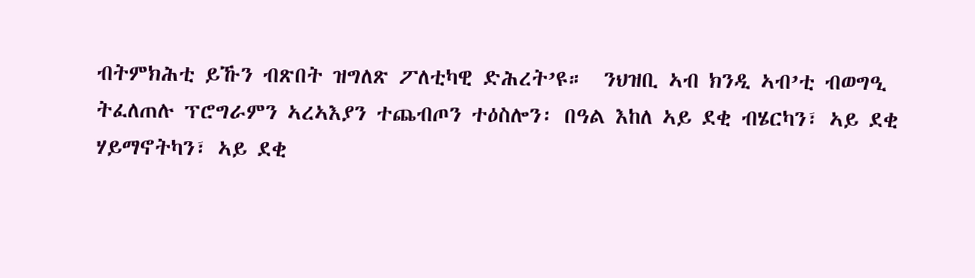ብትምክሕቲ ይኹን ብጽበት ዝግለጽ ፖለቲካዊ ድሕረት’ዩ።  ንህዝቢ ኣብ ክንዲ ኣብ’ቲ ብወግዒ ትፈለጠሉ ፕሮግራምን ኣረኣእያን ተጨብጦን ተዕስሎን፡ በዓል እከለ ኣይ ደቂ ብሄርካን፣ ኣይ ደቂ ሃይማኖትካን፣ ኣይ ደቂ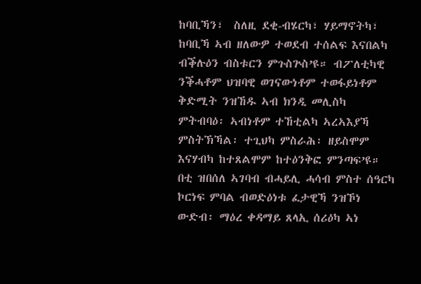ከባቢኻን፣  ስለዚ ደቂ-ብሄርካ፣ ሃይማኖትካ፣ ከባቢኻ ኣብ ዘለውዎ ተወደብ ተሰልፍ እናበልካ ብቕሉዕን ብስቱርን ምጉስጕስ’ዩ። ብፖለቲካዊ ንቕሓቶም ህዝባዊ ወገናውነቶም ተወፋይነቶም ቅድሚት ንዝኸዱ ኣብ ክንዲ መሊስካ ምትብባዕ፡ ኣብነቶም ተኸቲልካ ኣረኣእያኻ ምስትኽኻል፡ ተጊህካ ምስራሕ፡ ዘይስሞም እናሃብካ ከተጸልሞም ከተዕንቅፎ ምንጣፍ’ዩ። በቲ ዝበሰለ ኣገባብ ብሓይሊ ሓሳብ ምስተ ሰዓርካ ኮርነፍ ምባል ብወድዕነቱ ፈታዊኻ ንዝኾነ ውድብ፡ ማዕረ ቀዳማይ ጸላኢ ሰሪዕካ ኣነ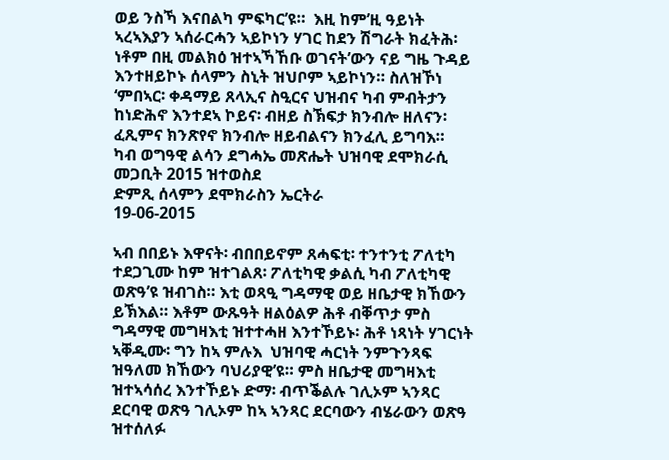ወይ ንስኻ እናበልካ ምፍካር’ዩ።  እዚ ከም’ዚ ዓይነት  ኣረኣእያን ኣሰራርሓን ኣይኮነን ሃገር ከደን ሽግራት ክፈትሕ፡ ነቶም በዚ መልክዕ ዝተኣኻኸቡ ወገናት’ውን ናይ ግዜ ጉዳይ እንተዘይኮኑ ሰላምን ስኒት ዝህቦም ኣይኮነን። ስለዝኾነ ‘ምበኣር፡ ቀዳማይ ጸላኢና ስዒርና ህዝብና ካብ ምብትታን ከነድሕኖ እንተደኣ ኮይና፡ ብዘይ ስኽፍታ ክንብሎ ዘለናን፡ ፈጺምና ክንጽየኖ ክንብሎ ዘይብልናን ክንፈሊ ይግባእ።
ካብ ወግዓዊ ልሳን ደግሓኤ መጽሔት ህዝባዊ ደሞክራሲ መጋቢት 2015 ዝተወስደ
ድምጺ ሰላምን ደሞክራስን ኤርትራ
19-06-2015

ኣብ በበይኑ እዋናት፡ ብበበይኖም ጸሓፍቲ፡ ተንተንቲ ፖለቲካ ተደጋጊሙ ከም ዝተገልጸ፡ ፖለቲካዊ ቃልሲ ካብ ፖለቲካዊ ወጽዓ’ዩ ዝብገስ። እቲ ወጻዒ ግዳማዊ ወይ ዘቤታዊ ክኸውን ይኽእል። እቶም ውጹዓት ዘልዕልዎ ሕቶ ብቐጥታ ምስ  ግዳማዊ መግዛእቲ ዝተተሓዘ እንተኾይኑ፡ ሕቶ ነጻነት ሃገርነት ኣቐዲሙ፡ ግን ከኣ ምሉእ  ህዝባዊ ሓርነት ንምጉንጻፍ ዝዓለመ ክኸውን ባህሪያዊ’ዩ። ምስ ዘቤታዊ መግዛእቲ ዝተኣሳሰረ እንተኾይኑ ድማ፡ ብጥቕልሉ ገሊኦም ኣንጻር ደርባዊ ወጽዓ ገሊኦም ከኣ ኣንጻር ደርባውን ብሄራውን ወጽዓ ዝተሰለፉ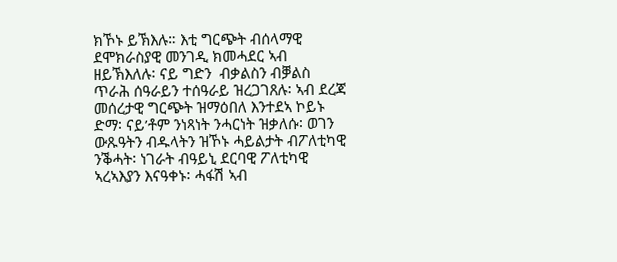ክኾኑ ይኽእሉ። እቲ ግርጭት ብሰላማዊ ደሞክራስያዊ መንገዲ ክመሓደር ኣብ ዘይኽእለሉ፡ ናይ ግድን  ብቃልስን ብቓልስ ጥራሕ ሰዓራይን ተሰዓራይ ዝረጋገጸሉ፡ ኣብ ደረጃ መሰረታዊ ግርጭት ዝማዕበለ እንተደኣ ኮይኑ ድማ፡ ናይ’ቶም ንነጻነት ንሓርነት ዝቃለሱ፡ ወገን ውጹዓትን ብዱላትን ዝኾኑ ሓይልታት ብፖለቲካዊ ንቕሓት፡ ነገራት ብዓይኒ ደርባዊ ፖለቲካዊ ኣረኣእያን እናዓቀኑ፡ ሓፋሽ ኣብ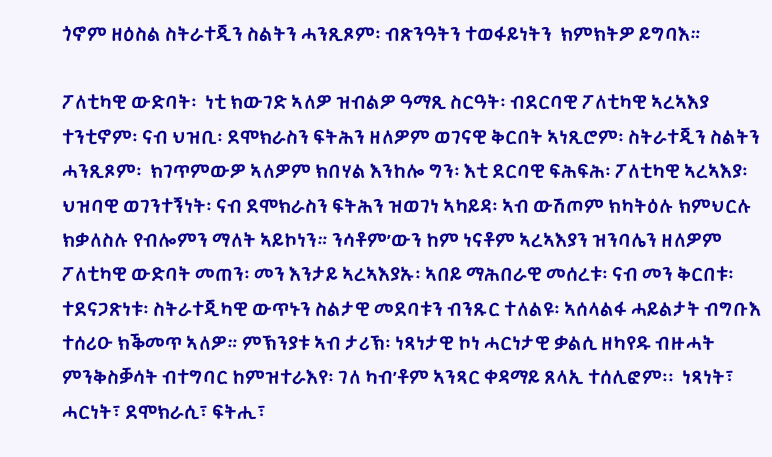ጎኖም ዘዕስል ስትራተጂን ስልትን ሓንጺጾም፡ ብጽንዓትን ተወፋይነትን  ክምክትዎ ይግባእ።

ፖለቲካዊ ውድባት፡  ነቲ ክውገድ ኣለዎ ዝብልዎ ዓማጺ ስርዓት፡ ብደርባዊ ፖለቲካዊ ኣረኣእያ ተንቲኖም፡ ናብ ህዝቢ፡ ደሞክራስን ፍትሕን ዘለዎም ወገናዊ ቅርበት ኣነጺሮም፡ ስትራተጂን ስልትን ሓንጺጾም፡  ክገጥምውዎ ኣለዎም ክበሃል እንከሎ ግን፡ እቲ ደርባዊ ፍሕፍሕ፡ ፖለቲካዊ ኣረኣእያ፡ ህዝባዊ ወገንተኝነት፡ ናብ ደሞክራስን ፍትሕን ዝወገነ ኣካይዳ፡ ኣብ ውሽጦም ክካትዕሉ ክምህርሉ ክቃለስሉ የብሎምን ማለት ኣይኮነን። ንሳቶም’ውን ከም ነናቶም ኣረኣእያን ዝንባሌን ዘለዎም ፖለቲካዊ ውድባት መጠን፡ መን እንታይ ኣረኣእያኡ፡ ኣበይ ማሕበራዊ መሰረቱ፡ ናብ መን ቅርበቱ፡ ተደናጋጽነቱ፡ ስትራተጂካዊ ውጥኑን ስልታዊ መደባቱን ብንጹር ተለልዩ፡ ኣሰላልፋ ሓይልታት ብግቡእ ተሰሪዑ ክቕመጥ ኣለዎ። ምኽንያቱ ኣብ ታሪኽ፡ ነጻነታዊ ኮነ ሓርነታዊ ቃልሲ ዘካየዱ ብዙሓት ምንቅስቓሳት ብተግባር ከምዝተራእየ፡ ገለ ካብ’ቶም ኣንጻር ቀዳማይ ጸላኢ ተሰሊፎም፡፡  ነጻነት፣ ሓርነት፣ ደሞክራሲ፣ ፍትሒ፣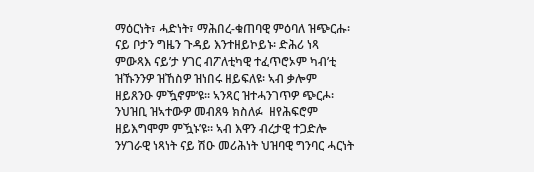ማዕርነት፣ ሓድነት፣ ማሕበረ-ቁጠባዊ ምዕባለ ዝጭርሑ፡ ናይ ቦታን ግዜን ጉዳይ እንተዘይኮይኑ፡ ድሕሪ ነጻ ምውጻእ ናይ’ታ ሃገር ብፖለቲካዊ ተፈጥሮኦም ካብ’ቲ ዝኹንንዎ ዝኸስዎ ዝነበሩ ዘይፍለዩ፡ ኣብ ቃሎም ዘይጸንዑ ምዃኖም’ዩ። ኣንጻር ዝተሓንገጥዎ ጭርሖ፡ ንህዝቢ ዝኣተውዎ መብጸዓ ክስለፉ  ዘየሕፍሮም ዘይእግሞም ምዃኑ’ዩ። ኣብ እዋን ብረታዊ ተጋድሎ ንሃገራዊ ነጻነት ናይ ሽዑ መሪሕነት ህዝባዊ ግንባር ሓርነት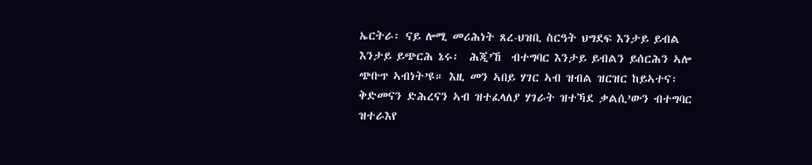ኤርትራ፡ ናይ ሎሚ መሪሕነት ጸረ-ህዝቢ ስርዓት ህግደፍ እንታይ ይብል እንታይ ይጭርሕ ኔሩ፡  ሕጂ’ኸ  ብተግባር እንታይ ይብልን ይሰርሕን ኣሎ  ጭቡጥ ኣብነት’ዩ። እዚ መን ኣበይ ሃገር ኣብ ዝብል ዝርዝር ከይኣተና፡ ቅድመናን ድሕረናን ኣብ ዝተፈላለያ ሃገራት ዝተኻደ ቃልሲ’ውን ብተግባር ዝተራእየ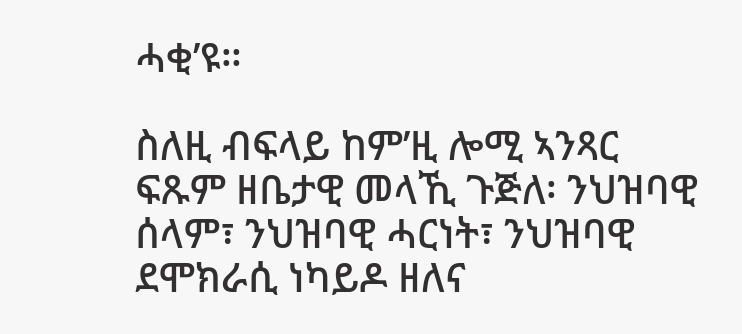ሓቂ’ዩ።

ስለዚ ብፍላይ ከም’ዚ ሎሚ ኣንጻር ፍጹም ዘቤታዊ መላኺ ጉጅለ፡ ንህዝባዊ ሰላም፣ ንህዝባዊ ሓርነት፣ ንህዝባዊ ደሞክራሲ ነካይዶ ዘለና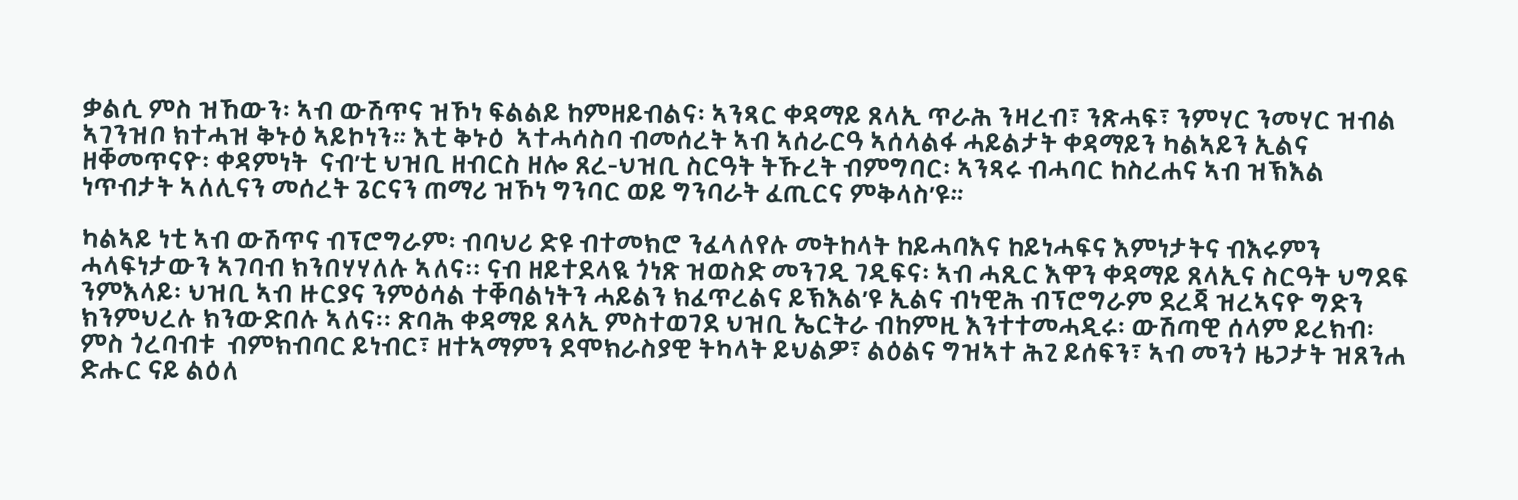ቃልሲ ምስ ዝኸውን፡ ኣብ ውሽጥና ዝኾነ ፍልልይ ከምዘይብልና፡ ኣንጻር ቀዳማይ ጸላኢ ጥራሕ ንዛረብ፣ ንጽሓፍ፣ ንምሃር ንመሃር ዝብል ኣገንዝቦ ክተሓዝ ቅኑዕ ኣይኮነን። እቲ ቅኑዕ  ኣተሓሳስባ ብመሰረት ኣብ ኣሰራርዓ ኣሰላልፋ ሓይልታት ቀዳማይን ካልኣይን ኢልና ዘቐመጥናዮ፡ ቀዳምነት  ናብ’ቲ ህዝቢ ዘብርስ ዘሎ ጸረ-ህዝቢ ስርዓት ትኹረት ብምግባር፡ ኣንጻሩ ብሓባር ከስረሐና ኣብ ዝኽእል  ነጥብታት ኣለሊናን መሰረት ጌርናን ጠማሪ ዝኾነ ግንባር ወይ ግንባራት ፈጢርና ምቅላስ’ዩ።

ካልኣይ ነቲ ኣብ ውሽጥና ብፕሮግራም፡ ብባህሪ ድዩ ብተመክሮ ንፈላለየሉ መትከላት ከይሓባእና ከይነሓፍና እምነታትና ብእሩምን ሓላፍነታውን ኣገባብ ክንበሃሃለሉ ኣለና፡፡ ናብ ዘይተደላዪ ጎነጽ ዝወስድ መንገዲ ገዲፍና፡ ኣብ ሓጺር እዋን ቀዳማይ ጸላኢና ስርዓት ህግደፍ ንምእላይ፡ ህዝቢ ኣብ ዙርያና ንምዕሳል ተቐባልነትን ሓይልን ክፈጥረልና ይኽእል’ዩ ኢልና ብነዊሕ ብፕሮግራም ደረጃ ዝረኣናዮ ግድን ክንምህረሉ ክንውድበሉ ኣለና፡፡ ጽባሕ ቀዳማይ ጸላኢ ምስተወገደ ህዝቢ ኤርትራ ብከምዚ እንተተመሓዲሩ፡ ውሽጣዊ ሰላም ይረክብ፡ ምስ ጎረባብቱ  ብምክብባር ይነብር፣ ዘተኣማምን ደሞክራስያዊ ትካላት ይህልዎ፣ ልዕልና ግዝኣተ ሕጊ ይሰፍን፣ ኣብ መንጎ ዜጋታት ዝጸንሐ ድሑር ናይ ልዕለ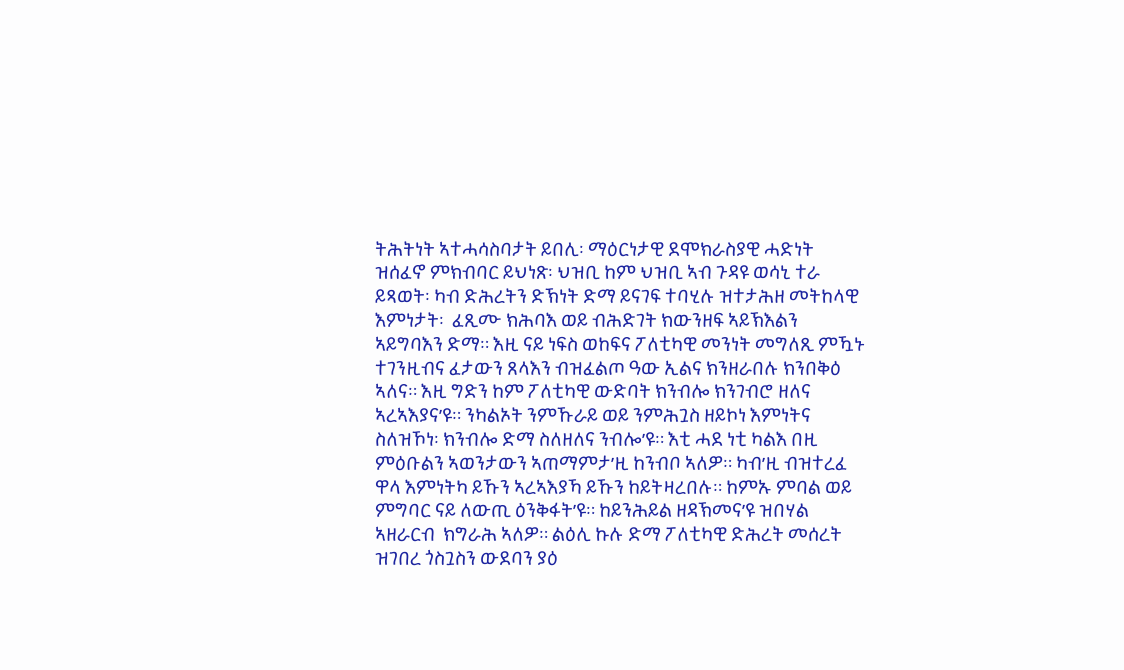ትሕትነት ኣተሓሳስባታት ይበሊ፡ ማዕርነታዊ ደሞክራስያዊ ሓድነት ዝሰፈኖ ምክብባር ይህነጽ፡ ህዝቢ ከም ህዝቢ ኣብ ጉዳዩ ወሳኒ ተራ ይጻወት፡ ካብ ድሕረትን ድኽነት ድማ ይናገፍ ተባሂሉ ዝተታሕዘ መትከላዊ እምነታት፡  ፈጺሙ ክሕባእ ወይ ብሕድገት ክውንዘፍ ኣይኽእልን ኣይግባእን ድማ። እዚ ናይ ነፍስ ወከፍና ፖለቲካዊ መንነት መግለጺ ምዃኑ ተገንዚብና ፈታውን ጸላእን ብዝፈልጦ ዓው ኢልና ክንዘራበሉ ክንበቅዕ ኣለና። እዚ ግድን ከም ፖለቲካዊ ውድባት ክንብሎ ክንገብሮ ዘለና ኣረኣእያና’ዩ። ንካልኦት ንምኹራይ ወይ ንምሕጓስ ዘይኮነ እምነትና ስለዝኾነ፡ ክንብሎ ድማ ስለዘለና ንብሎ’ዩ። እቲ ሓደ ነቲ ካልእ በዚ ምዕቡልን ኣወንታውን ኣጠማምታ’ዚ ከንብቦ ኣለዎ። ካብ’ዚ ብዝተረፈ ዋላ እምነትካ ይኹን ኣረኣእያኻ ይኹን ከይትዛረበሉ። ከምኡ ምባል ወይ ምግባር ናይ ለውጢ ዕንቅፋት’ዩ። ከይንሕይል ዘዳኽመና’ዩ ዝበሃል ኣዘራርብ  ክግራሕ ኣለዎ። ልዕሊ ኩሉ ድማ ፖለቲካዊ ድሕረት መሰረት ዝገበረ ጎስጓስን ውደባን ያዕ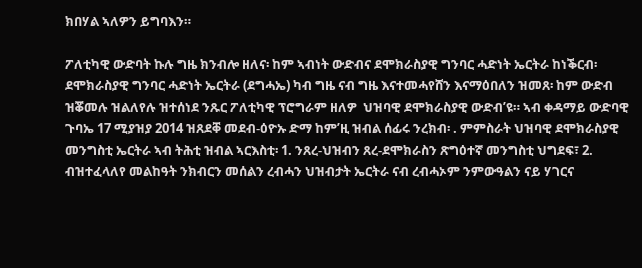ክበሃል ኣለዎን ይግባእን።

ፖለቲካዊ ውድባት ኩሉ ግዜ ክንብሎ ዘለና፡ ከም ኣብነት ውድብና ደሞክራስያዊ ግንባር ሓድነት ኤርትራ ከነቕርብ፡ ደሞክራስያዊ ግንባር ሓድነት ኤርትራ (ደግሓኤ) ካብ ግዜ ናብ ግዜ እናተመሓየሸን እናማዕበለን ዝመጸ፡ ከም ውድብ ዝቖመሉ ዝልለየሉ ዝተሰነደ ንጹር ፖለቲካዊ ፕሮግራም ዘለዎ  ህዝባዊ ደሞክራስያዊ ውድብ’ዩ። ኣብ ቀዳማይ ውድባዊ ጉባኤ 17 ሚያዝያ 2014 ዝጸደቐ መደብ-ዕዮኡ ድማ ከም’ዚ ዝብል ሰፊሩ ንረክብ፡ . ምምስራት ህዝባዊ ደሞክራስያዊ መንግስቲ ኤርትራ ኣብ ትሕቲ ዝብል ኣርእስቲ፡ 1. ንጸረ-ህዝብን ጸረ-ደሞክራስን ጽግዕተኛ መንግስቲ ህግደፍ፣ 2. ብዝተፈላለየ መልከዓት ንክብርን መሰልን ረብሓን ህዝብታት ኤርትራ ናብ ረብሓኦም ንምውዓልን ናይ ሃገርና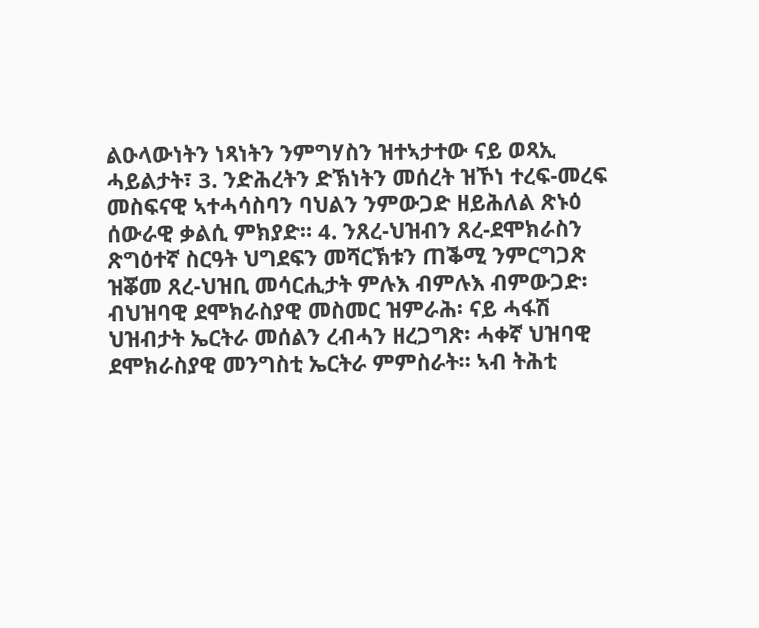ልዑላውነትን ነጻነትን ንምግሃስን ዝተኣታተው ናይ ወጻኢ ሓይልታት፣ 3. ንድሕረትን ድኽነትን መሰረት ዝኾነ ተረፍ-መረፍ መስፍናዊ ኣተሓሳስባን ባህልን ንምውጋድ ዘይሕለል ጽኑዕ ሰውራዊ ቃልሲ ምክያድ። 4. ንጸረ-ህዝብን ጸረ-ደሞክራስን ጽግዕተኛ ስርዓት ህግደፍን መሻርኽቱን ጠቕሚ ንምርግጋጽ ዝቖመ ጸረ-ህዝቢ መሳርሒታት ምሉእ ብምሉእ ብምውጋድ፡ ብህዝባዊ ደሞክራስያዊ መስመር ዝምራሕ፡ ናይ ሓፋሽ ህዝብታት ኤርትራ መሰልን ረብሓን ዘረጋግጽ፡ ሓቀኛ ህዝባዊ ደሞክራስያዊ መንግስቲ ኤርትራ ምምስራት። ኣብ ትሕቲ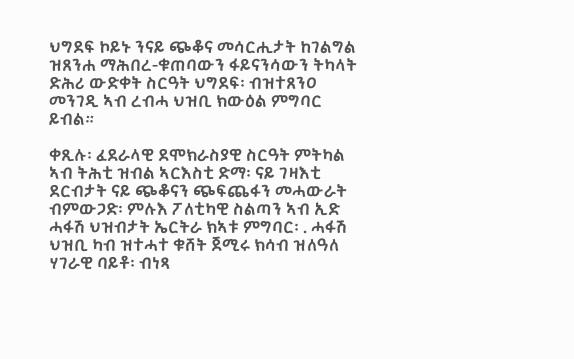ህግደፍ ኮይኑ ንናይ ጭቆና መሳርሒታት ከገልግል ዝጸንሐ ማሕበረ-ቁጠባውን ፋይናንሳውን ትካላት ድሕሪ ውድቀት ስርዓት ህግደፍ፡ ብዝተጸንዐ መንገዲ ኣብ ረብሓ ህዝቢ ክውዕል ምግባር ይብል።

ቀጺሉ፡ ፈደራላዊ ደሞክራስያዊ ስርዓት ምትካል ኣብ ትሕቲ ዝብል ኣርእስቲ ድማ፡ ናይ ገዛእቲ ደርብታት ናይ ጭቆናን ጭፍጨፋን መሓውራት ብምውጋድ፡ ምሉእ ፖለቲካዊ ስልጣን ኣብ ኢድ ሓፋሽ ህዝብታት ኤርትራ ክኣቱ ምግባር፡ . ሓፋሽ ህዝቢ ካብ ዝተሓተ ቁሸት ጀሚሩ ክሳብ ዝለዓለ ሃገራዊ ባይቶ፡ ብነጻ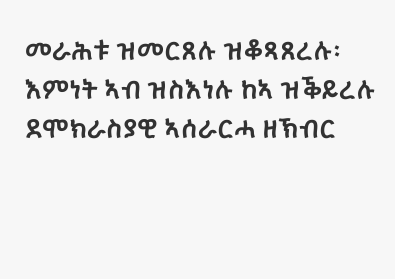መራሕቱ ዝመርጸሉ ዝቆጻጸረሉ፡ እምነት ኣብ ዝስእነሉ ከኣ ዝቕይረሉ ደሞክራስያዊ ኣሰራርሓ ዘኽብር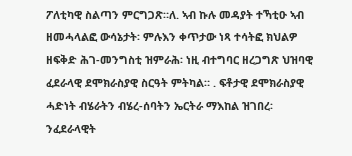ፖለቲካዊ ስልጣን ምርግጋጽ።ለ. ኣብ ኩሉ መዳያት ተኻቲዑ ኣብ ዘመሓላልፎ ውሳኔታት፡ ምሉእን ቀጥታው ነጻ ተሳትፎ ክህልዎ ዘፍቅድ ሕገ-መንግስቲ ዝምራሕ፡ ነዚ ብተግባር ዘረጋግጽ ህዝባዊ ፈደራላዊ ደሞክራስያዊ ስርዓት ምትካል። . ፍቶታዊ ደሞክራስያዊ ሓድነት ብሄራትን ብሄረ-ሰባትን ኤርትራ ማእከል ዝገበረ፡ ንፈደራላዊት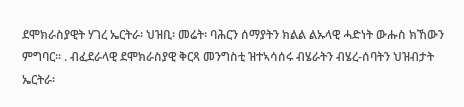ደሞክራስያዊት ሃገረ ኤርትራ፡ ህዝቢ፡ መሬት፡ ባሕርን ሰማያትን ክልል ልኡላዊ ሓድነት ውሑስ ክኸውን ምግባር። . ብፈደራላዊ ደሞክራስያዊ ቅርጻ መንግስቲ ዝተኣሳሰሩ ብሄራትን ብሄረ-ሰባትን ህዝብታት ኤርትራ፡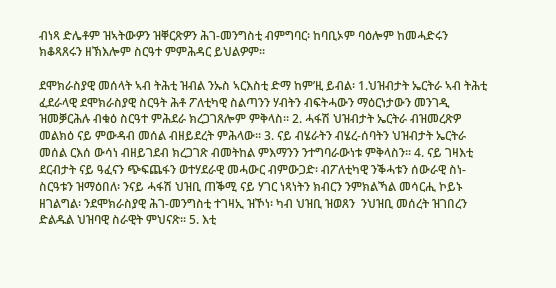ብነጻ ድሌቶም ዝኣትውዎን ዝቐርጽዎን ሕገ-መንግስቲ ብምግባር፡ ከባቢኦም ባዕሎም ከመሓድሩን ክቆጻጸሩን ዘኽእሎም ስርዓተ ምምሕዳር ይህልዎም።

ደሞክራስያዊ መሰላት ኣብ ትሕቲ ዝብል ንኡስ ኣርእስቲ ድማ ከም’ዚ ይብል፡ 1.ህዝብታት ኤርትራ ኣብ ትሕቲ ፈደራላዊ ደሞክራስያዊ ስርዓት ሕቶ ፖለቲካዊ ስልጣንን ሃብትን ብፍትሓውን ማዕርነታውን መንገዲ ዝመቓርሕሉ ብቁዕ ስርዓተ ምሕደራ ክረጋገጸሎም ምቅላስ። 2. ሓፋሽ ህዝብታት ኤርትራ ብዝመረጽዎ መልክዕ ናይ ምውዳብ መሰል ብዘይደረት ምሕላው። 3. ናይ ብሄራትን ብሄረ-ሰባትን ህዝብታት ኤርትራ መሰል ርእሰ ውሳነ ብዘይገደብ ክረጋገጽ ብመትከል ምእማንን ንተግባራውነቱ ምቅላስን። 4. ናይ ገዛእቲ ደርብታት ናይ ዓፈናን ጭፍጨፋን ወተሃደራዊ መሓውር ብምውጋድ፡ ብፖለቲካዊ ንቕሓቱን ሰውራዊ ስነ-ስርዓቱን ዝማዕበለ፡ ንናይ ሓፋሽ ህዝቢ ጠቕሚ ናይ ሃገር ነጻነትን ክብርን ንምክልኻል መሳርሒ ኮይኑ ዘገልግል፡ ንደሞክራስያዊ ሕገ-መንግስቲ ተገዛኢ ዝኾነ፡ ካብ ህዝቢ ዝወጸን  ንህዝቢ መሰረት ዝገበረን ድልዱል ህዝባዊ ስራዊት ምህናጽ። 5. እቲ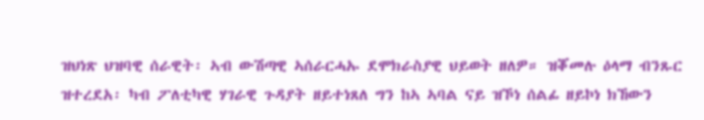ዝህነጽ ህዝባዊ ሰራዊት፡ ኣብ ውሽጣዊ ኣሰራርሓኡ ደሞክራስያዊ ህይወት ዘለዎ። ዝቖመሉ ዕላማ ብንጹር ዝተረደአ፡ ካብ ፖለቲካዊ ሃገራዊ ጉዳያት ዘይተነጸለ ግን ከኣ ኣባል ናይ ዝኾነ ሰልፊ ዘይኮነ ክኸውን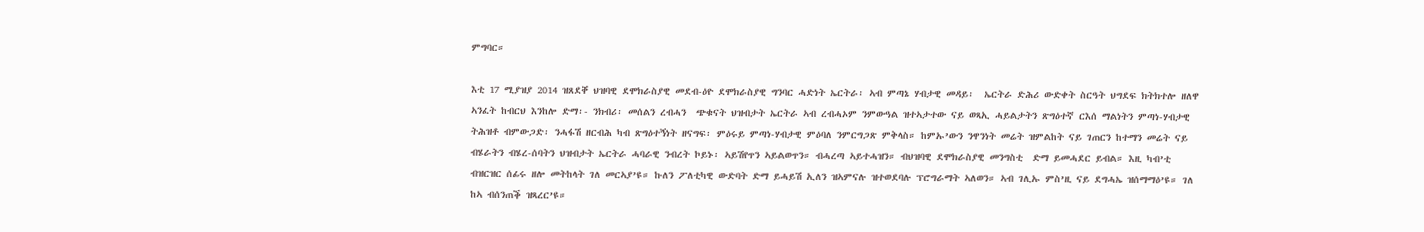ምግባር።

እቲ 17 ሚያዝያ 2014 ዝጸደቐ ህዝባዊ ደሞክራስያዊ መደብ-ዕዮ ደሞክራስያዊ ግንባር ሓድነት ኤርትራ፡ ኣብ ምጣኔ ሃብታዊ መዳይ፡  ኤርትራ ድሕሪ ውድቀት ስርዓት ህግደፍ ክትክተሎ ዘለዋ ኣንፈት ከብርህ እንከሎ ድማ፡- ንክብሪ፡ መሰልን ረብሓን  ጭቁናት ህዝብታት ኤርትራ ኣብ ረብሓኦም ንምውዓል ዝተኣታተው ናይ ወጻኢ ሓይልታትን ጽግዕተኛ ርእሰ ማልነትን ምጣነ-ሃብታዊ ትሕዝቶ ብምውጋድ፡ ንሓፋሽ ዘርብሕ ካብ ጽግዕተኝነት ዘናግፍ፡ ምዕሩይ ምጣነ-ሃብታዊ ምዕባለ ንምርግጋጽ ምቅላስ። ከምኡ’ውን ንዋንነት መሬት ዝምልከት ናይ ገጠርን ከተማን መሬት ናይ ብሄራትን ብሄረ-ሰባትን ህዝብታት ኤርትራ ሓባራዊ ንብረት ኮይኑ፡ ኣይሽየጥን ኣይልወጥን። ብሓረጣ ኣይተሓዝን። ብህዝባዊ ደሞክራስያዊ መንግስቲ  ድማ ይመሓደር ይብል። እዚ ካብ’ቲ ብዝርዝር ሰፊሩ ዘሎ መትከላት ገለ መርኣያ’ዩ። ኩለን ፖለቲካዊ ውድባት ድማ ይሓይሽ ኢለን ዝኣምናሉ ዝተወደባሉ ፕሮግራማት ኣለወን። ኣብ ገሊኡ ምስ’ዚ ናይ ደግሓኤ ዝሰማማዕ’ዩ። ገለ ከኣ ብሰንጠቕ ዝጻረር’ዩ።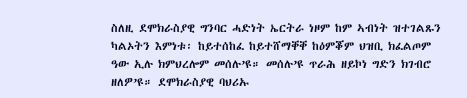ስለዚ ደሞክራስያዊ ግንባር ሓድነት ኤርትራ ነዞም ከም ኣብነት ዝተገልጹን ካልኦትን እምነቱ፡ ከይተሰከፈ ከይተሸማቐቐ ከዕምቖም ህዝቢ ክፈልጦም ዓው ኢሉ ክምህረሎም መሰሉ’ዩ። መሰሉ’ዩ ጥራሕ ዘይኮነ ግድን ክገብሮ ዘለዎ’ዩ። ደሞክራስያዊ ባህሪኡ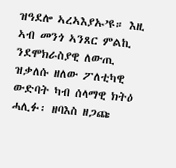ዝዓደሎ ኣረኣእያኡ’ዩ። እዚ ኣብ መንጎ ኣንጸር ምልኪ ንደሞክራስያዊ ለውጢ ዝቃለሱ ዘለው ፖለቲካዊ ውድባት ካብ ሰላማዊ ክትዕ ሓሊፉ፡ ዘባእስ ዘጋጩ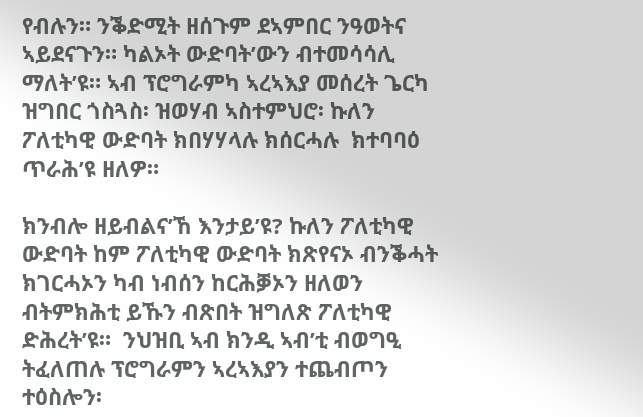የብሉን። ንቕድሚት ዘሰጉም ደኣምበር ንዓወትና ኣይደናጉን። ካልኦት ውድባት’ውን ብተመሳሳሊ ማለት’ዩ። ኣብ ፕሮግራምካ ኣረኣእያ መሰረት ጌርካ ዝግበር ጎስጓስ፡ ዝወሃብ ኣስተምህሮ፡ ኩለን ፖለቲካዊ ውድባት ክበሃሃላሉ ክሰርሓሉ  ክተባባዕ ጥራሕ’ዩ ዘለዎ።

ክንብሎ ዘይብልና’ኸ እንታይ’ዩ? ኩለን ፖለቲካዊ ውድባት ከም ፖለቲካዊ ውድባት ክጽየናኦ ብንቕሓት ክገርሓኦን ካብ ነብሰን ከርሕቓኦን ዘለወን ብትምክሕቲ ይኹን ብጽበት ዝግለጽ ፖለቲካዊ ድሕረት’ዩ።  ንህዝቢ ኣብ ክንዲ ኣብ’ቲ ብወግዒ ትፈለጠሉ ፕሮግራምን ኣረኣእያን ተጨብጦን ተዕስሎን፡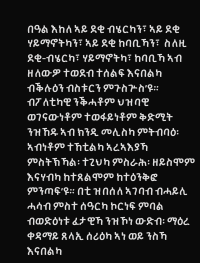በዓል እከለ ኣይ ደቂ ብሄርካን፣ ኣይ ደቂ ሃይማኖትካን፣ ኣይ ደቂ ከባቢኻን፣  ስለዚ ደቂ-ብሄርካ፣ ሃይማኖትካ፣ ከባቢኻ ኣብ ዘለውዎ ተወደብ ተሰልፍ እናበልካ ብቕሉዕን ብስቱርን ምጉስጕስ’ዩ። ብፖለቲካዊ ንቕሓቶም ህዝባዊ ወገናውነቶም ተወፋይነቶም ቅድሚት ንዝኸዱ ኣብ ክንዲ መሊስካ ምትብባዕ፡ ኣብነቶም ተኸቲልካ ኣረኣእያኻ ምስትኽኻል፡ ተጊህካ ምስራሕ፡ ዘይስሞም እናሃብካ ከተጸልሞም ከተዕንቅፎ ምንጣፍ’ዩ። በቲ ዝበሰለ ኣገባብ ብሓይሊ ሓሳብ ምስተ ሰዓርካ ኮርነፍ ምባል ብወድዕነቱ ፈታዊኻ ንዝኾነ ውድብ፡ ማዕረ ቀዳማይ ጸላኢ ሰሪዕካ ኣነ ወይ ንስኻ እናበልካ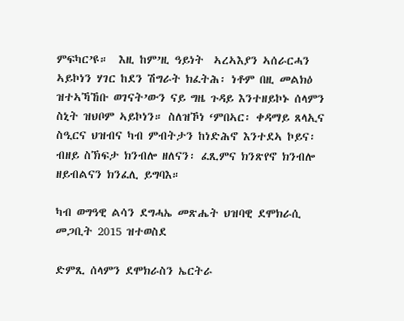ምፍካር’ዩ።  እዚ ከም’ዚ ዓይነት  ኣረኣእያን ኣሰራርሓን ኣይኮነን ሃገር ከደን ሽግራት ክፈትሕ፡ ነቶም በዚ መልክዕ ዝተኣኻኸቡ ወገናት’ውን ናይ ግዜ ጉዳይ እንተዘይኮኑ ሰላምን ስኒት ዝህቦም ኣይኮነን። ስለዝኾነ ‘ምበኣር፡ ቀዳማይ ጸላኢና ስዒርና ህዝብና ካብ ምብትታን ከነድሕኖ እንተደኣ ኮይና፡ ብዘይ ስኽፍታ ክንብሎ ዘለናን፡ ፈጺምና ክንጽየኖ ክንብሎ ዘይብልናን ክንፈሊ ይግባእ።

ካብ ወግዓዊ ልሳን ደግሓኤ መጽሔት ህዝባዊ ደሞክራሲ መጋቢት 2015 ዝተወስደ

ድምጺ ሰላምን ደሞክራስን ኤርትራ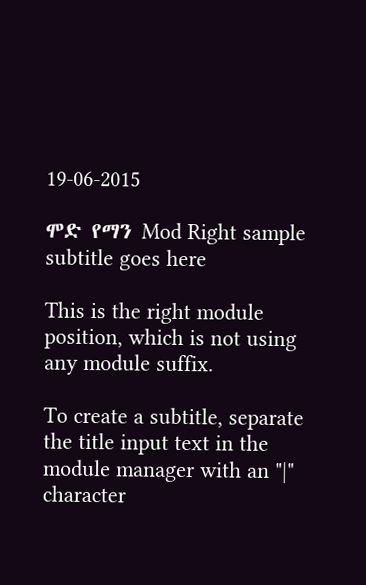19-06-2015

ሞድ የማን Mod Right sample subtitle goes here

This is the right module position, which is not using any module suffix.

To create a subtitle, separate the title input text in the module manager with an "|" character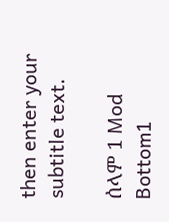then enter your subtitle text.

ሰላም 1 Mod Bottom1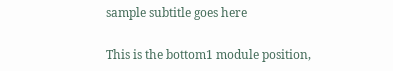sample subtitle goes here

This is the bottom1 module position,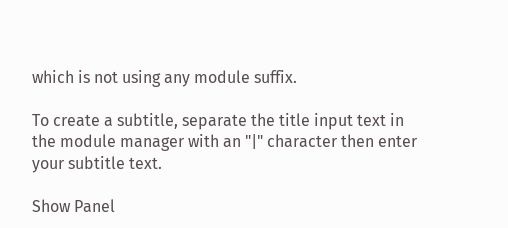which is not using any module suffix.

To create a subtitle, separate the title input text in the module manager with an "|" character then enter your subtitle text.

Show Panel